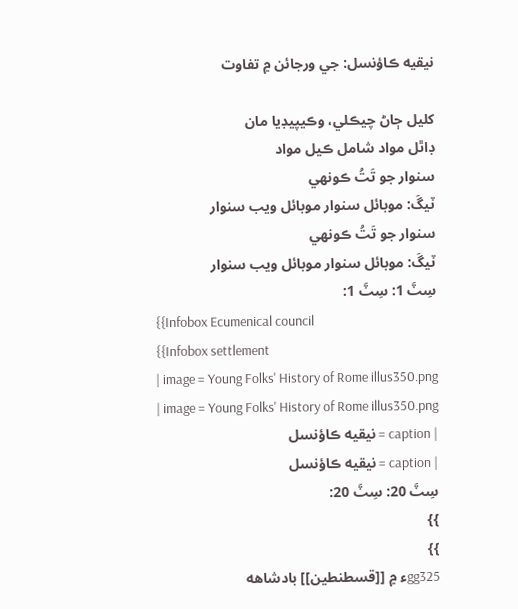نيقيه ڪاؤنسل: جي ورجائن ۾ تفاوت

کليل ڄاڻ چيڪلي، وڪيپيڊيا مان
ڊاٿل مواد شامل ڪيل مواد
سنوار جو تَتُ ڪونهي
ٽيگَ: موبائل سنوار موبائل ويب سنوار
سنوار جو تَتُ ڪونهي
ٽيگَ: موبائل سنوار موبائل ويب سنوار
سِٽَ 1: سِٽَ 1:
{{Infobox Ecumenical council
{{Infobox settlement
| image = Young Folks' History of Rome illus350.png
| image = Young Folks' History of Rome illus350.png
| caption = نيقيه ڪاؤنسل
| caption = نيقيه ڪاؤنسل
سِٽَ 20: سِٽَ 20:
}}
}}
gg325ء ۾ [[قسطنطين]] بادشاهه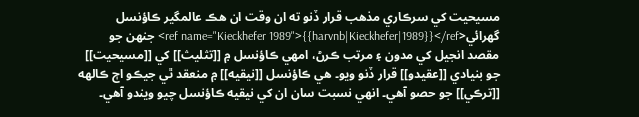مسيحيت کي سرڪاري مذهب قرار ڏنو ته ان وقت ان هڪ عالمگير ڪاؤنسل گهرائي<ref name="Kieckhefer 1989">{{harvnb|Kieckhefer|1989}}</ref> جنهن جو مقصد انجيل کي مدون ۽ مرتب ڪرڻ، امهي ڪاؤنسل ۾ [[تثليث]] کي [[مسيحيت]] جو بنيادي [[عقيدو]] قرار ڏنو ويو۔ هي ڪاؤنسل [[نيقيه]] ۾ منعقد ٿي جيڪو اڄ ڪالهه [[ترڪي]] جو حصو آهي۔ انهي نسبت سان ان کي نيقيه ڪاؤنسل چيو ويندو آهي۔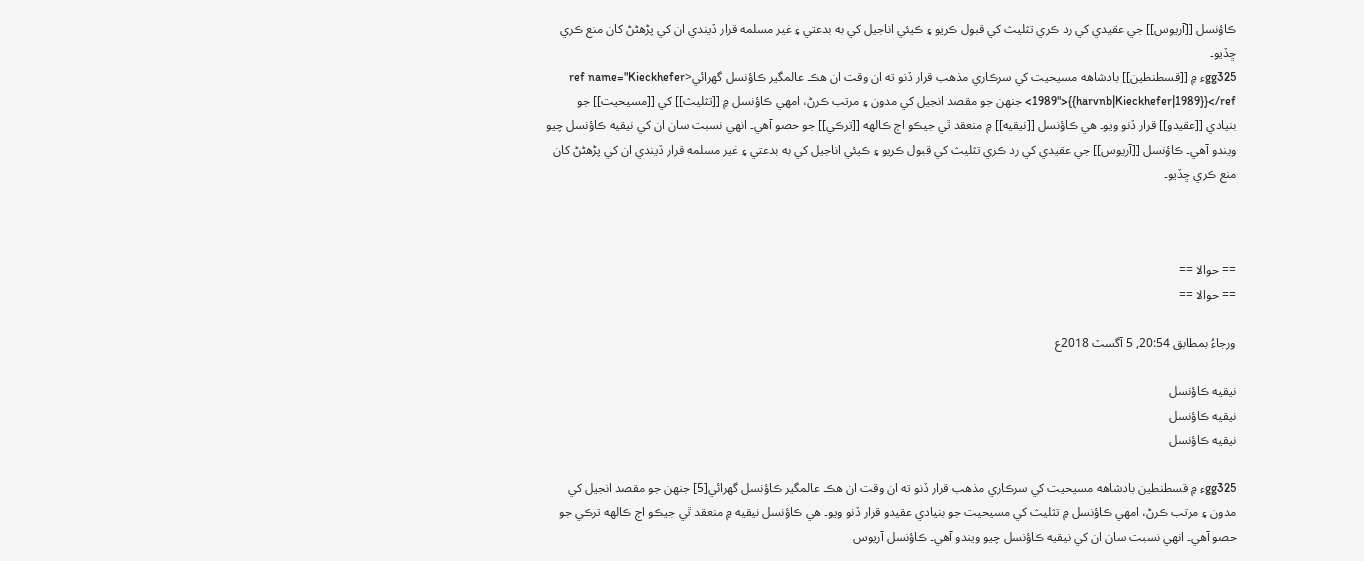ڪاؤنسل [[آريوس]] جي عقيدي کي رد ڪري تثليث کي قبول ڪريو ۽ ڪيئي اناجيل کي به بدعتي ۽ غير مسلمه قرار ڏيندي ان کي پڑهڻڻ کان منع ڪري ڇڏيو۔
gg325ء ۾ [[قسطنطين]] بادشاهه مسيحيت کي سرڪاري مذهب قرار ڏنو ته ان وقت ان هڪ عالمگير ڪاؤنسل گهرائي<ref name="Kieckhefer 1989">{{harvnb|Kieckhefer|1989}}</ref> جنهن جو مقصد انجيل کي مدون ۽ مرتب ڪرڻ، امهي ڪاؤنسل ۾ [[تثليث]] کي [[مسيحيت]] جو بنيادي [[عقيدو]] قرار ڏنو ويو۔ هي ڪاؤنسل [[نيقيه]] ۾ منعقد ٿي جيڪو اڄ ڪالهه [[ترڪي]] جو حصو آهي۔ انهي نسبت سان ان کي نيقيه ڪاؤنسل چيو ويندو آهي۔ ڪاؤنسل [[آريوس]] جي عقيدي کي رد ڪري تثليث کي قبول ڪريو ۽ ڪيئي اناجيل کي به بدعتي ۽ غير مسلمه قرار ڏيندي ان کي پڑهڻڻ کان منع ڪري ڇڏيو۔



== حوالا ==
== حوالا ==

ورجاءُ بمطابق 20:54, 5 آگسٽ 2018ع

نيقيه ڪاؤنسل
نيقيه ڪاؤنسل
نيقيه ڪاؤنسل

gg325ء ۾ قسطنطين بادشاهه مسيحيت کي سرڪاري مذهب قرار ڏنو ته ان وقت ان هڪ عالمگير ڪاؤنسل گهرائي[5] جنهن جو مقصد انجيل کي مدون ۽ مرتب ڪرڻ، امهي ڪاؤنسل ۾ تثليث کي مسيحيت جو بنيادي عقيدو قرار ڏنو ويو۔ هي ڪاؤنسل نيقيه ۾ منعقد ٿي جيڪو اڄ ڪالهه ترڪي جو حصو آهي۔ انهي نسبت سان ان کي نيقيه ڪاؤنسل چيو ويندو آهي۔ ڪاؤنسل آريوس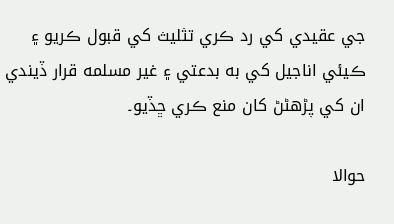جي عقيدي کي رد ڪري تثليث کي قبول ڪريو ۽ ڪيئي اناجيل کي به بدعتي ۽ غير مسلمه قرار ڏيندي ان کي پڑهڻڻ کان منع ڪري ڇڏيو۔

حوالا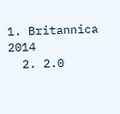1. Britannica 2014
  2. 2.0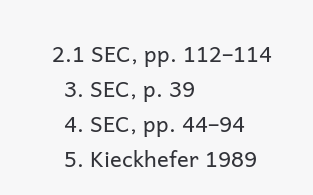2.1 SEC, pp. 112–114
  3. SEC, p. 39
  4. SEC, pp. 44–94
  5. Kieckhefer 1989